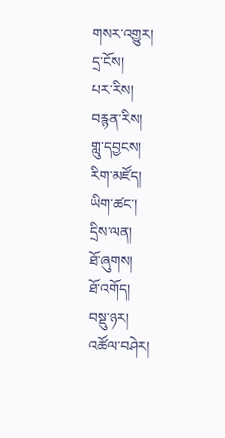གསར་འགྱུར།
དྲ་ངོས།
པར་རིས།
བརྙན་རིས།
གླུ་དབྱངས།
རིག་མཛོད།
ཡིག་ཚང་།
དྲིས་ལན།
ཐོ་ཞུགས།
ཐོ་འགོད།
བསྡུ་ཉར།
འཚོལ་བཤེར།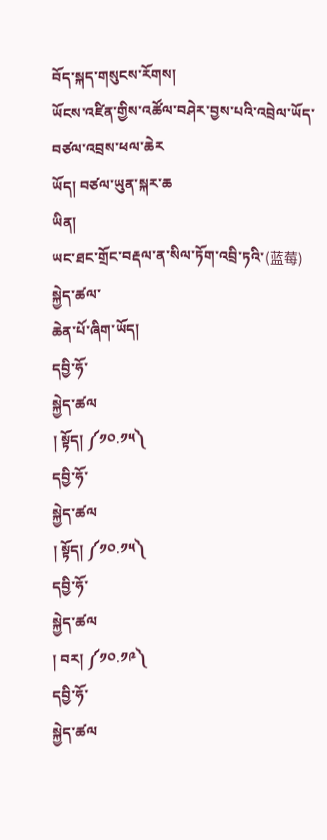བོད་སྐད་གསུངས་རོགས།
ཡོངས་འཛིན་གྱིས་འཚོལ་བཤེར་བྱས་པའི་འབྲེལ་ཡོད་བཙལ་འབྲས་ཕལ་ཆེར
ཡོད། བཙལ་ཡུན་སྐར་ཆ
ཡིན།
ཡང་ཐང་གྲོང་བརྡལ་ན་སིལ་ཏོག་འབྲི་ཏའི་(蓝莓)
སྐྱེད་ཚལ་
ཆེན་པོ་ཞིག་ཡོད།
དབྱི་ཧོ་
སྐྱེད་ཚལ
། སྟོད། ༼༡༠.༡༥༽
དབྱི་ཧོ་
སྐྱེད་ཚལ
། སྟོད། ༼༡༠.༡༥༽
དབྱི་ཧོ་
སྐྱེད་ཚལ
། བར། ༼༡༠.༡༩༽
དབྱི་ཧོ་
སྐྱེད་ཚལ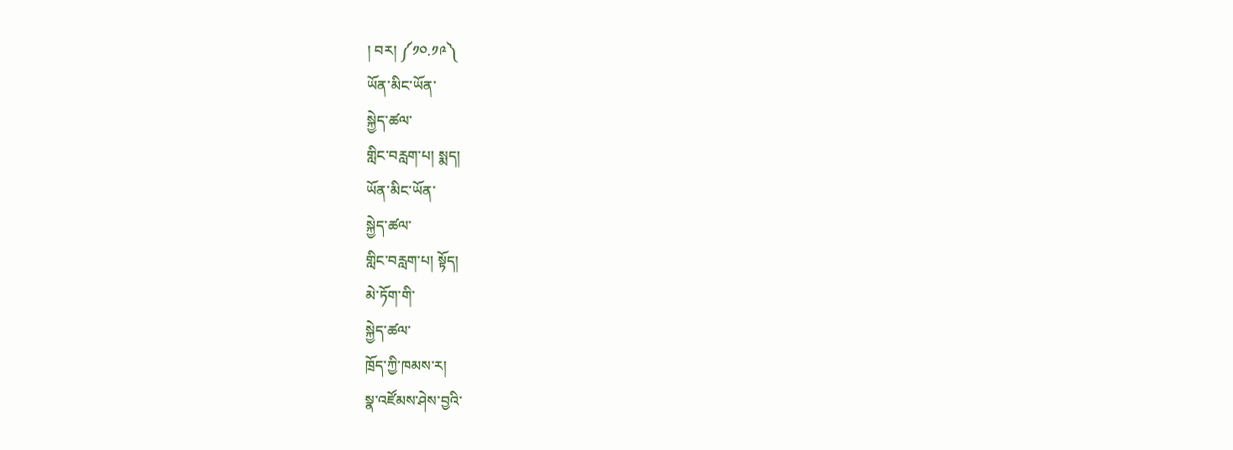། བར། ༼༡༠.༡༩༽
ཡོན་མིང་ཡོན་
སྐྱེད་ཚལ་
གླིང་བརླག་པ། སྨད།
ཡོན་མིང་ཡོན་
སྐྱེད་ཚལ་
གླིང་བརླག་པ། སྟོད།
མེ་ཏོག་གི་
སྐྱེད་ཚལ་
ཁྲོད་ཀྱི་ཁམས་ར།
སྣ་འཛོམས་ཤེས་བྱའི་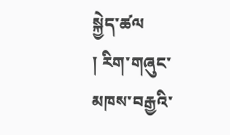སྐྱེད་ཚལ
། རིག་གཞུང་མཁས་བརྒྱའི་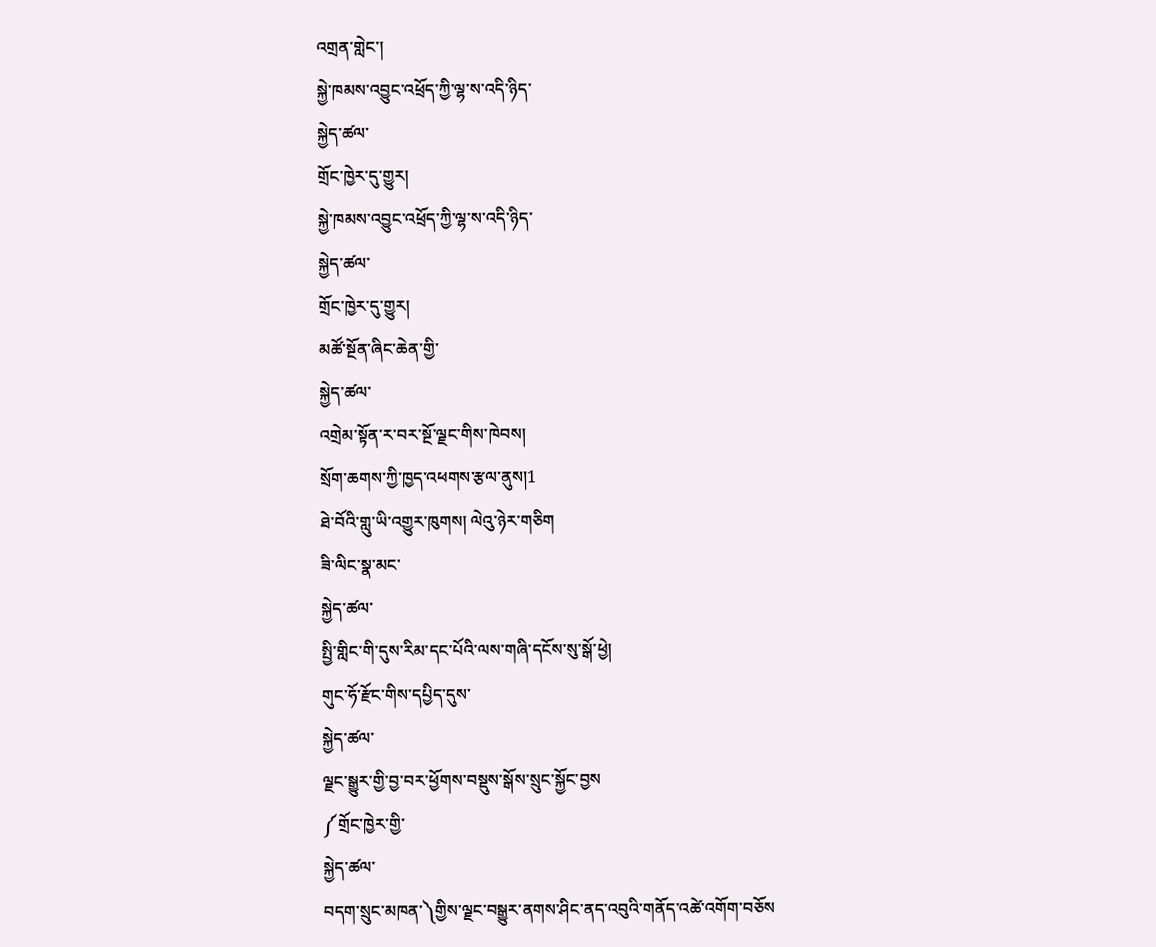འགྲན་གླེང་།
སྐྱེ་ཁམས་འབྱུང་འཕྲོད་ཀྱི་ལྷ་ས་འདི་ཉིད་
སྐྱེད་ཚལ་
གྲོང་ཁྱེར་དུ་གྱུར།
སྐྱེ་ཁམས་འབྱུང་འཕྲོད་ཀྱི་ལྷ་ས་འདི་ཉིད་
སྐྱེད་ཚལ་
གྲོང་ཁྱེར་དུ་གྱུར།
མཚོ་སྔོན་ཞིང་ཆེན་གྱི་
སྐྱེད་ཚལ་
འགྲེམ་སྟོན་ར་བར་སྔོ་ལྗང་གིས་ཁེབས།
སྲོག་ཆགས་ཀྱི་ཁྱད་འཕགས་རྩལ་ནུས།1
ཐེ་བོའི་གླུ་ཡི་འགྱུར་ཁུགས། ལེའུ་ཉེར་གཅིག
ཟི་ལིང་སྣ་མང་
སྐྱེད་ཚལ་
སྤྱི་གླིང་གི་དུས་རིམ་དང་པོའི་ལས་གཞི་དངོས་སུ་སྒོ་ཕྱེ།
གུང་ཧོ་རྫོང་གིས་དཔྱིད་དུས་
སྐྱེད་ཚལ་
ལྗང་སྒྱུར་གྱི་བྱ་བར་ཕྱོགས་བསྡུས་སྒོས་སྲུང་སྐྱོང་བྱས
༼གྲོང་ཁྱེར་གྱི་
སྐྱེད་ཚལ་
བདག་སྲུང་མཁན་༽གྱིས་ལྗང་བསྒྱུར་ནགས་ཤིང་ནད་འབུའི་གནོད་འཚེ་འགོག་བཅོས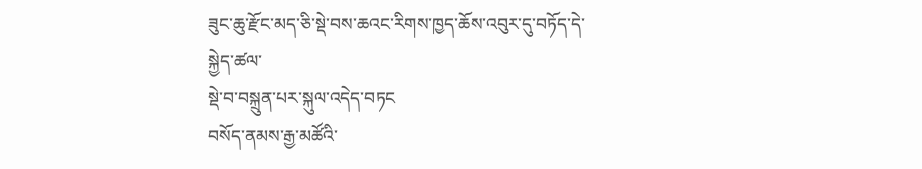ཟུང་ཆུ་རྫོང་མད་ཅི་སྡེ་བས་ཆའང་རིགས་ཁྱད་ཆོས་འབུར་དུ་བཏོད་དེ་
སྐྱེད་ཚལ་
སྡེ་བ་བསྐྲུན་པར་སྐུལ་འདེད་བཏང
བསོད་ནམས་རྒྱ་མཚོའི་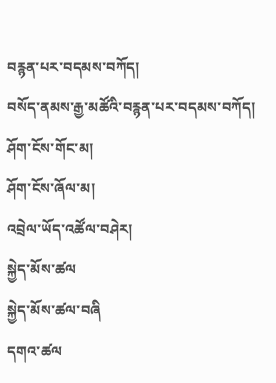བརྙན་པར་བདམས་བཀོད།
བསོད་ནམས་རྒྱ་མཚོའི་བརྙན་པར་བདམས་བཀོད།
ཤོག་ངོས་གོང་མ།
ཤོག་ངོས་ཞོལ་མ།
འབྲེལ་ཡོད་འཚོལ་བཤེར།
སྐྱེད་མོས་ཚལ
སྐྱེད་མོས་ཚལ་བཞི
དགའ་ཚལ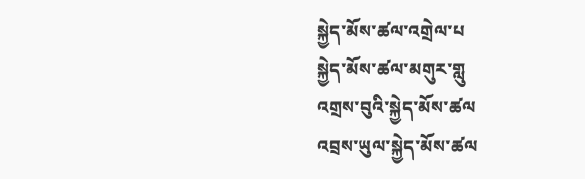སྐྱེད་མོས་ཚལ་འགྲེལ་པ
སྐྱེད་མོས་ཚལ་མགུར་གླུ
འགྲས་བུའི་སྐྱེད་མོས་ཚལ
འབྲས་ཡུལ་སྐྱེད་མོས་ཚལ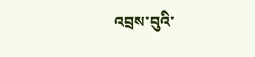འབྲས་བུའི་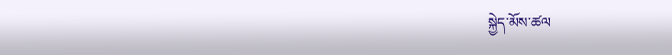སྐྱེད་མོས་ཚལ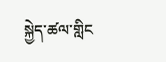སྐྱེད་ཚལ་གླིང